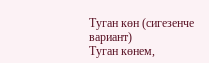Туган көн (сигезенче вариант)
Туган көнем,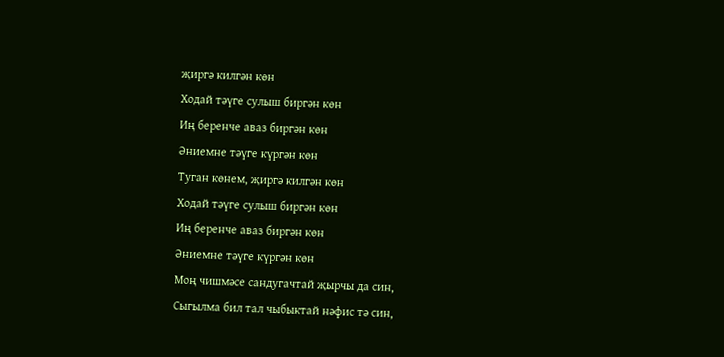җиргә килгән көн
Ходай тәүге сулыш биргән көн
Иң беренче аваз биргән көн
Әниемне тәүге күргән көн
Туган көнем, җиргә килгән көн
Ходай тәүге сулыш биргән көн
Иң беренче аваз биргән көн
Әниемне тәүге күргән көн
Моң чишмәсе сандугачтай җырчы да син,
Сыгылма бил тал чыбыктай нәфис тә син,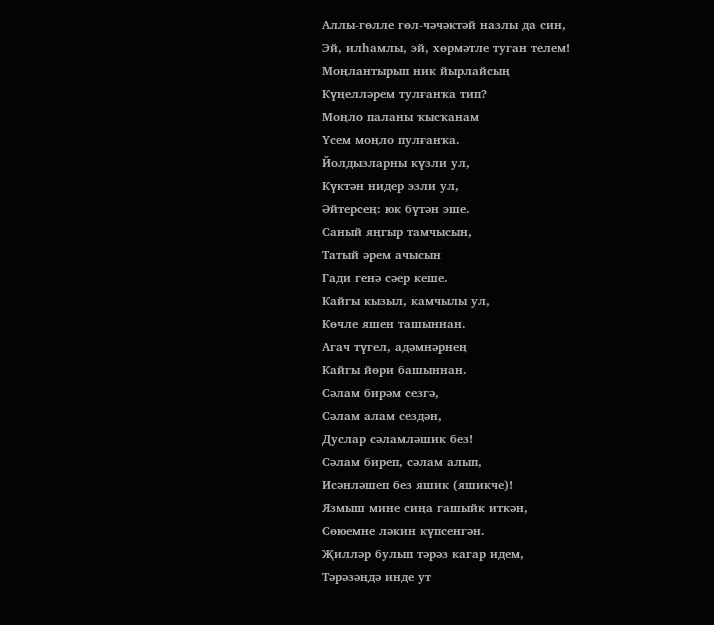Аллы-гөлле гөл-чәчәктәй назлы да син,
Эй, илһамлы, эй, хөрмәтле туган телем!
Моңлантырып ник йырлайсың
Күңелләрем тулғанҡа тип?
Моңло паланы ҡысҡанам
Үсем моңло пулғанҡа.
Йолдызларны күзли ул,
Күктән нидер эзли ул,
Әйтерсең: юк бүтән эше.
Саный яңгыр тамчысын,
Татый әрем ачысын
Гади генә сәер кеше.
Кайгы кызыл, камчылы ул,
Көчле яшен ташыннан.
Агач түгел, адәмнәрнең
Кайгы йөри башыннан.
Сәлам бирәм сезгә,
Сәлам алам сездән,
Дуслар сәламләшик без!
Сәлам биреп, сәлам алып,
Исәнләшеп без яшик (яшикче)!
Язмыш мине сиңа гашыйк иткән,
Сөюемне ләкин күпсенгән.
Җилләр булып тәрәз кагар идем,
Тәрәзәңдә инде ут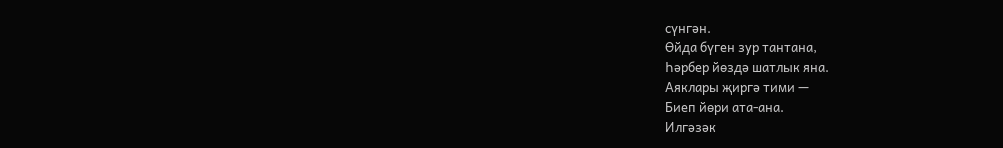сүнгән.
Өйда бүген зур тантана,
Һәрбер йөздә шатлык яна.
Аяклары җиргә тими —
Биеп йөри ата-ана.
Илгәзәк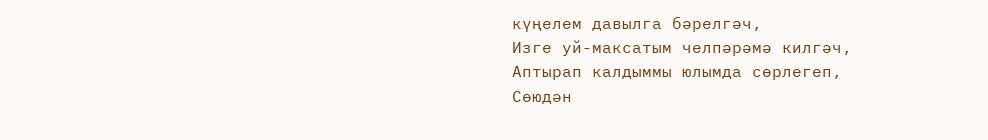күңелем давылга бәрелгәч,
Изге уй-максатым челпәрәмә килгәч,
Аптырап калдыммы юлымда сөрлегеп,
Сөюдән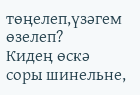төңелеп,үзәгем өзелеп?
Кидең өскә соры шинельне,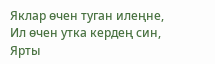Яклар өчен туган илеңне,
Ил өчен утка кердең син,
Ярты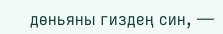дөньяны гиздең син, —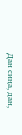Дан сиңа, дан,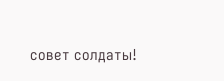совет солдаты!